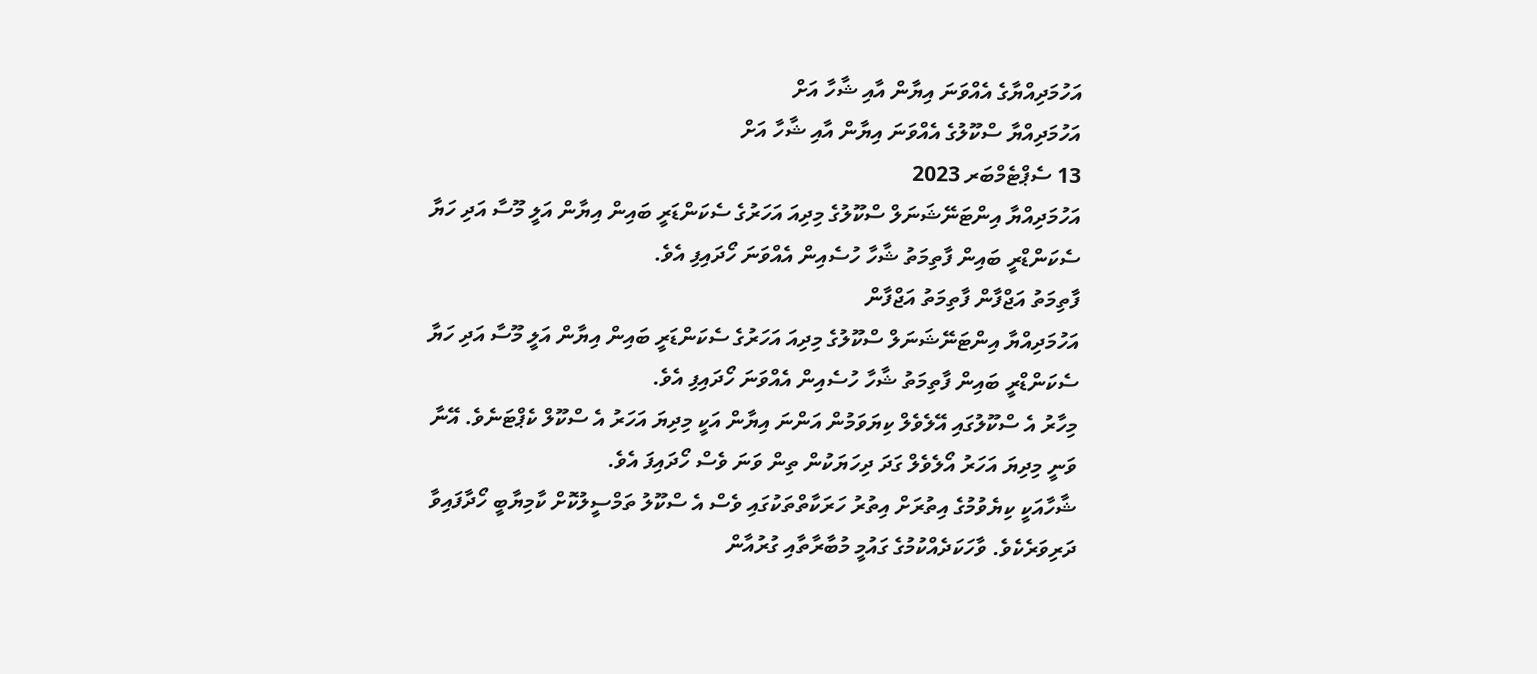އަހުމަދިއްޔާގެ އެއްވަނަ އިޔާން އާއި ޝާހާ އަށް
އަހުމަދިއްޔާ ސްކޫލުގެ އެއްވަނަ އިޔާން އާއި ޝާހާ އަށް
13 ސެޕްޓެމްބަރ 2023
އަހުމަދިއްޔާ އިންޓަނޭޝަނަލް ސްކޫލުގެ މިދިއަ އަހަރުގެ ސެކަންޑަރީ ބައިން އިޔާން އަލީ މޫސާ އަދި ހަޔާ ސެކަންޑްރީ ބައިން ފާތިމަތު ޝާހާ ހުސެއިން އެއްވަނަ ހޯދައިފި އެވެ.
ފާތިމަތު އަޖްފާން ފާތިމަތު އަޖްފާން
އަހުމަދިއްޔާ އިންޓަނޭޝަނަލް ސްކޫލުގެ މިދިއަ އަހަރުގެ ސެކަންޑަރީ ބައިން އިޔާން އަލީ މޫސާ އަދި ހަޔާ ސެކަންޑްރީ ބައިން ފާތިމަތު ޝާހާ ހުސެއިން އެއްވަނަ ހޯދައިފި އެވެ.
މިހާރު އެ ސްކޫލުގައި އޭލެވެލް ކިޔަވަމުން އަންނަ އިޔާން އަކީ މިދިޔަ އަހަރު އެ ސްކޫލް ކެޕްޓަނެވެ. އޭނާ ވަނީ މިދިޔަ އަހަރު އޯލެވެލް ގަދަ ދިހަޔަކުން ތިން ވަނަ ވެސް ހޯދައިފަ އެވެ.
ޝާހާއަކީ ކިޔެވުމުގެ އިތުރަށް އިތުރު ހަރަކާތްތަކުގައި ވެސް އެ ސްކޫލު ތަމްސީލުކޮށް ކާމިޔާބީ ހޯދާފައިވާ ދަރިވަރެކެވެ. ވާހަކަދެއްކުމުގެ ގައުމީ މުބާރާތާއި ގުރުއާން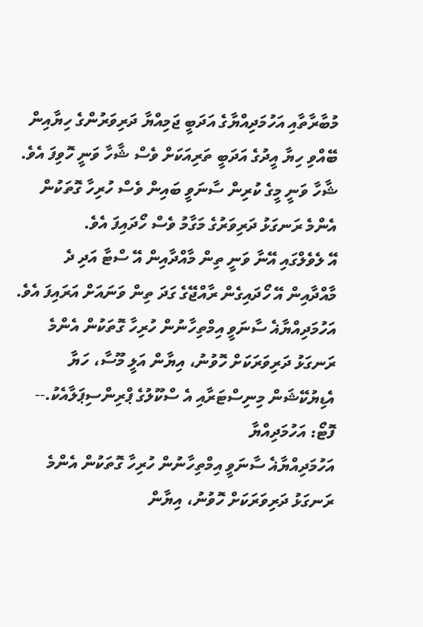މުބާރާތާއި އަހުމަދިއްޔާގެ އަދަބީ ޖަމިއްޔާ ދަރިވަރުންގެ ހިޔާއިން ބޭއްވި ހިޔާ އީދުގެ އަދަބީ ތަރިއަކަށް ވެސް ޝާހާ ވަނީ ހޮވިފަ އެވެ.
ޝާހާ ވަނީ މީގެ ކުރިން ސާނަވީ ބައިން ވެސް ހުރިހާ ގޮތަކުން އެންމެ ރަނގަޅު ދަރިވަރުގެ މަގާމު ވެސް ހޯދައިފަ އެވެ.
އޭ ލެވެލްގައި އޭނާ ވަނީ ތިން މާއްދާއިން އޭ ސްޓާ އަދި ދެ މާއްދާއިން އޭ ހޯދައިގެން ރާއްޖޭގެ ގަދަ ތިން ވަނައަށް އަރައިފަ އެވެ.
އަހުމަދިއްޔާޣެ ސާނަވީ އިމްތިހާނުން ހުރިހާ ގޮތަކުން އެންމެ ރަނގަޅު ދަރިވަރަކަށް ހޮވުނު، އިޔާން އަލީ މޫސާ، ހަޔާ އެޑިޔުކޭޝަން މިނިސްޓަރާއި އެ ސްކޫލުގެ ޕްރިންސިޕަލާއެކު.-- ފޮޓޯ: އަހުމަދިއްޔާ
އަހުމަދިއްޔާޣެ ސާނަވީ އިމްތިހާނުން ހުރިހާ ގޮތަކުން އެންމެ ރަނގަޅު ދަރިވަރަކަށް ހޮވުނު، އިޔާން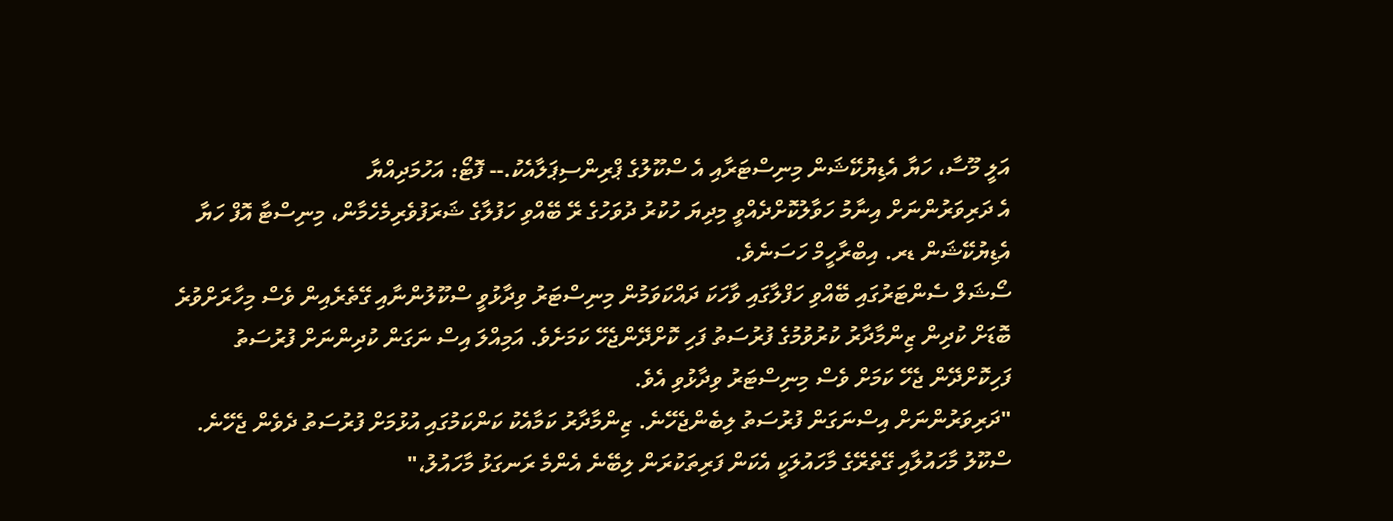އަލީ މޫސާ، ހަޔާ އެޑިޔުކޭޝަން މިނިސްޓަރާއި އެ ސްކޫލުގެ ޕްރިންސިޕަލާއެކު.-- ފޮޓޯ: އަހުމަދިއްޔާ
އެ ދަރިވަރުންނަށް އިނާމު ހަވާލުކޮށްދެއްވީ މިދިޔަ ހުކުރު ދުވަހުގެ ރޭ ބޭއްވި ހަފުލާގެ ޝަރަފުވެރިމެހެމާން، މިނިސްޓާ އޮފް ހަޔާ އެޑިޔުކޭޝަން ޑރ. އިބްރާހީމް ހަސަނެވެ.
ސޯޝަލް ސެންޓަރުގައި ބޭއްވި ހަފްލާގައި ވާހަކަ ދައްކަވަމުން މިނިސްޓަރު ވިދާޅުވީ ސްކޫލުންނާއި ގޭތެރެއިން ވެސް މިހާރަށްވުރެ ބޮޑަށް ކުދިން ޒިންމާދާރު ކުރުވުމުގެ ފުރުސަތު ފަހި ކޮށްދޭންޖެހޭ ކަމަށެވެ. އަމިއްލަ އިސް ނަގަން ކުދިންނަށް ފުރުސަތު ފަހިކޮށްދޭން ޖެހޭ ކަމަށް ވެސް މިނިސްޓަރު ވިދާޅުވި އެވެ.
"ދަރިވަރުންނަށް އިސްނަގަން ފުރުސަތު ލިބެންޖެހޭނެ. ޒިންމާދާރު ކަމާއެކު ކަންކަމުގައި އުޅުމަށް ފުރުސަތު ދެވެން ޖެހޭނެ. ސްކޫލު މާހައުލާއި ގޭތެރޭގެ މާހައުލަކީ އެކަން ފަރިތަކުރަން ލިބޭނެ އެންމެ ރަނގަޅު މާހައުލު،"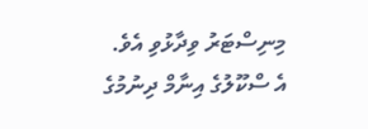މިނިސްޓަރު ވިދާޅުވި އެވެ.
އެ ސްކޫލުގެ އިނާމް ދިނުމުގެ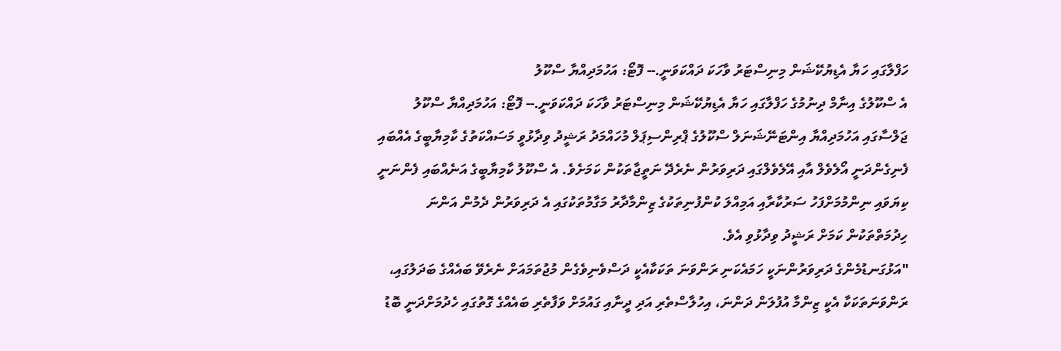ހަފްލާގައި ހަޔާ އެޑިޔުކޭޝަން މިނިސްޓަރު ވާހަކަ ދައްކަވަނީ.-- ފޮޓޯ: އަހުމަދިއްޔާ ސްކޫލު
އެ ސްކޫލުގެ އިނާމް ދިނުމުގެ ހަފްލާގައި ހަޔާ އެޑިޔުކޭޝަން މިނިސްޓަރު ވާހަކަ ދައްކަވަނީ.-- ފޮޓޯ: އަހުމަދިއްޔާ ސްކޫލު
ޖަލްސާގައި އަހުމަދިއްޔާ އިންޓަނޭޝަނަލް ސްކޫލުގެ ޕްރިންސިޕަލް މުހައްމަދު ރަޝީދު ވިދާޅުވީ މަސައްކަތުގެ ކާމިޔާބީގެ އެއްބައި ފެނިގެންދަނީ އޯލެވެލް އާއި އޭލެވެލްގައި ދަރިވަރުން ނެރެދޭ ނަތީޖާތަކުން ކަމަށެވެ. އެ ސްކޫލު ކާމިޔާބީގެ އަނެއްބައި ފެންނަނީ ކިޔަވައި ނިންމުމަށްފަހު ސަރުކާރާއި އަމިއްލަ ކުންފުނިތަކުގެ ޒިންމާދާރު މަގާމުތަކުގައި އެ ދަރިވަރުން ދެމުން އަންނަ ހިދުމަތްތަކުން ކަމަށް ރަޝީދު ވިދާޅުވި އެވެ.
"އަޅުގަނޑުމެންގެ ދަރިވަރުންނަކީ ހަމައެކަނި ރަންވަނަ ތަކަކާއެކީ ދަސްވެނިވެގެން މުޖުތަމައަށް ނެރެވޭ ބައެއްގެ ބަދަލުގައި، ރަންވަނަތަކަކާ އެކީ ޒިންމާ އުފުލަން ދަންނަ، އިހުލާސްތެރި އަދި ދީނާއި ގައުމަށް ވަފާތެރި ބައެއްގެ ގޮތުގައި ހެދުމަށްދަނީ ބޮޑު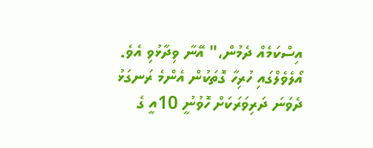އިސްކަމެއް ދެމުން،" އޭނާ ވިދާޅުވި އެވެ.
އޯލެވެލްގައި ހުރިހާ ގޮތަކުން އެންމެ ރަނގަޅު ދެވަނަ ދަރިވަރަކަށް ހޮވުނީު 10އީ ގެ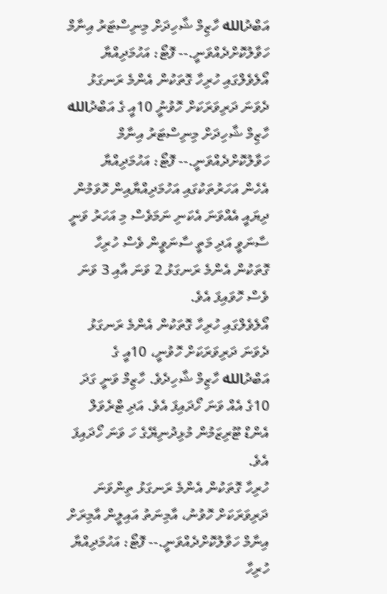އަބްދުالله ހާޒިމް ޝާހިދަށް މިނިސްޓަރު އިނާމް ހަވާލުކޮށްދެއްވަނީ.-- ފޮޓޯ: އަހުމަދިއްޔާ
އޯލެވެލްގައި ހުރިހާ ގޮތަކުން އެންމެ ރަނގަޅު ދެވަނަ ދަރިވަރަކަށް ހޮވުނީު 10އީ ގެ އަބްދުالله ހާޒިމް ޝާހިދަށް މިނިސްޓަރު އިނާމް ހަވާލުކޮށްދެއްވަނީ.-- ފޮޓޯ: އަހުމަދިއްޔާ
އެހެން އަހަރުތަކުގައި އަހުމަދިއްޔާއިން ހޮވަމުން ދިޔައީ އެއްވަނަ އެކަނި ނަމަވެސް މި އަހަރު ވަނީ ސާނަވީ އަދި މަތީ ސާނަވީން ވެސް ހުރިހާ ގޮތަކުން އެންމެ ރަނގަޅު 2 ވަނަ އާއި 3 ވަނަ ވެސް ހޮވައިފަ އެވެ.
އޯލެވެލްގައި ހުރިހާ ގޮތަކުން އެންމެ ރަނގަޅު ދެވަނަ ދަރިވަރަކަށް ހޮވުނީ، 10އީ ގެ އަބްދުالله ހާޒިމް ޝާހިދެވެ. ހާޒިމް ވަނީ ގަދަ 10ގެ އެއް ވަނަ ހޯދައިފަ އެވެ. އަދި ޓްރެވަލް އެންޑް ޓޫރިޒަމުން މުޅިދުނިޔޭގެ ހަ ވަނަ ހޯދައިފަ އެވެ.
ހުރިހާ ގޮތަކުން އެންމެ ރަނގަޅު ތިންވަނަ ދަރިވަރަކަށް ހޮވުނު، އާމިނަތު އައިލީން އާމިރަށް އިނާމް ހަވާލުކޮށްދެއްވަނީ.-- ފޮޓޯ: އަހުމަދިއްޔާ
ހުރިހާ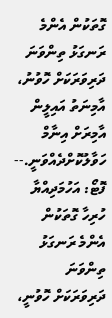ގޮތަކުން އެންމެ ރަނގަޅު ތިންވަނަ ދަރިވަރަކަށް ހޮވުނު، އާމިނަތު އައިލީން އާމިރަށް އިނާމް ހަވާލުކޮށްދެއްވަނީ.-- ފޮޓޯ: އަހުމަދިއްޔާ
ހުރިހާ ގޮތަކުން އެންމެ ރަނގަޅު ތިންވަނަ ދަރިވަރަކަށް ހޮވުނީ،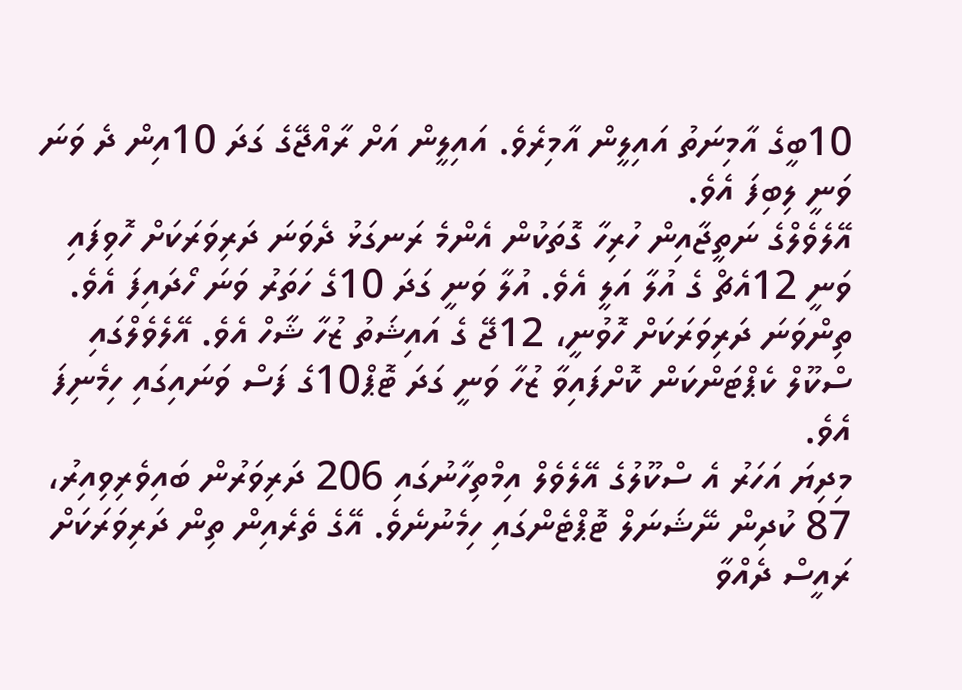10ބީގެ އާމިނަތު އައިލީން އާމިރެވެ. އައިލީން އަށް ރާއްޖޭގެ ގަދަ 10އިން ދެ ވަނަ ވަނީ ލިބިފަ އެވެ.
އޭލެވެލްގެ ނަތީޖާއިން ހުރިހާ ގޮތަކުން އެންމެ ރަނގަޅު ދެވަނަ ދަރިވަރަކަށް ހޮވިފައި ވަނީ 12އެޗް ގެ އުލާ އަލީ އެވެ. އުލާ ވަނީ ގަދަ 10ގެ ހަތަރު ވަނަ ހޯދައިފަ އެވެ. ތިންވަނަ ދަރިވަރަކަށް ހޮވުނީ، 12ޖޭ ގެ އައިޝަތު ޒުހާ ޝާހް އެވެ. އޭލެވެލްގައި ސްކޫލް ކެޕްޓަންކަން ކޮށްފައިވާ ޒުހާ ވަނީ ގަދަ ޓޮޕް10ގެ ފަސް ވަނައިގައި ހިމެނިފަ އެވެ.
މިދިޔަ އަހަރު އެ ސްކޫލުގެ އޭލެވެލް އިމްތިހާނުގައި 206 ދަރިވަރުން ބައިވެރިވިއިރު، 87 ކުދިން ނޭޝަނަލް ޓޮޕްޓެންގައި ހިމެނުނެވެ. އޭގެ ތެރެއިން ތިން ދަރިވަރަކަށް ރައީސް ދެއްވާ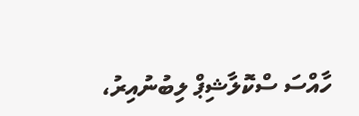ހާއްސަ ސްކޮލާޝިޕް ލިބުނުއިރު،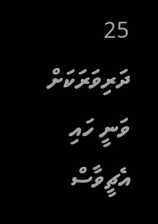25 ދަރިވަރަކަށް ވަނީ ހައި އެޗީވާސް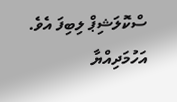ސްކޮލަޝިޕް ލިބިފަ އެވެ. އަހުމަދިއްޔާ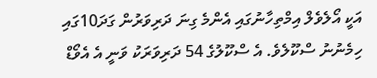އަކީ އޯލެވެލް އިމްތިހާނުގައި އެންމެ ގިނަ ދަރިވަރުން ގަދަ10ގައި ހިމެނުނު ސްކޫލެވެ. އެ ސްކޫލުގެ 54 ދަރިވަރަކު ވަނީ އެ އެވޯޑް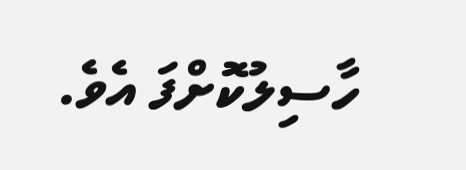ހާސިލުކޮށްފަ އެވެ.